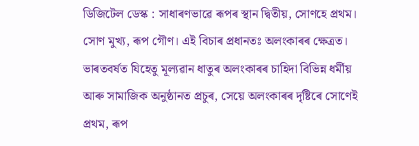ডিজিটেল ডেস্ক : সাধাৰণভাৱে ৰূপৰ স্থান দ্বিতীয়, সোণহে প্রথম। সোণ মুখ্য, ৰূপ গৌণ। এই বিচাৰ প্রধানতঃ অলংকাৰৰ ক্ষেত্ৰত। ভাৰতবৰ্ষত যিহেতু মূল্যৱান ধাতুৰ অলংকাৰৰ চাহিদা বিভিন্ন ধর্মীয় আৰু সামাজিক অনুষ্ঠানত প্ৰচুৰ, সেয়ে অলংকাৰৰ দৃষ্টিৰে সোণেই প্রথম, ৰূপ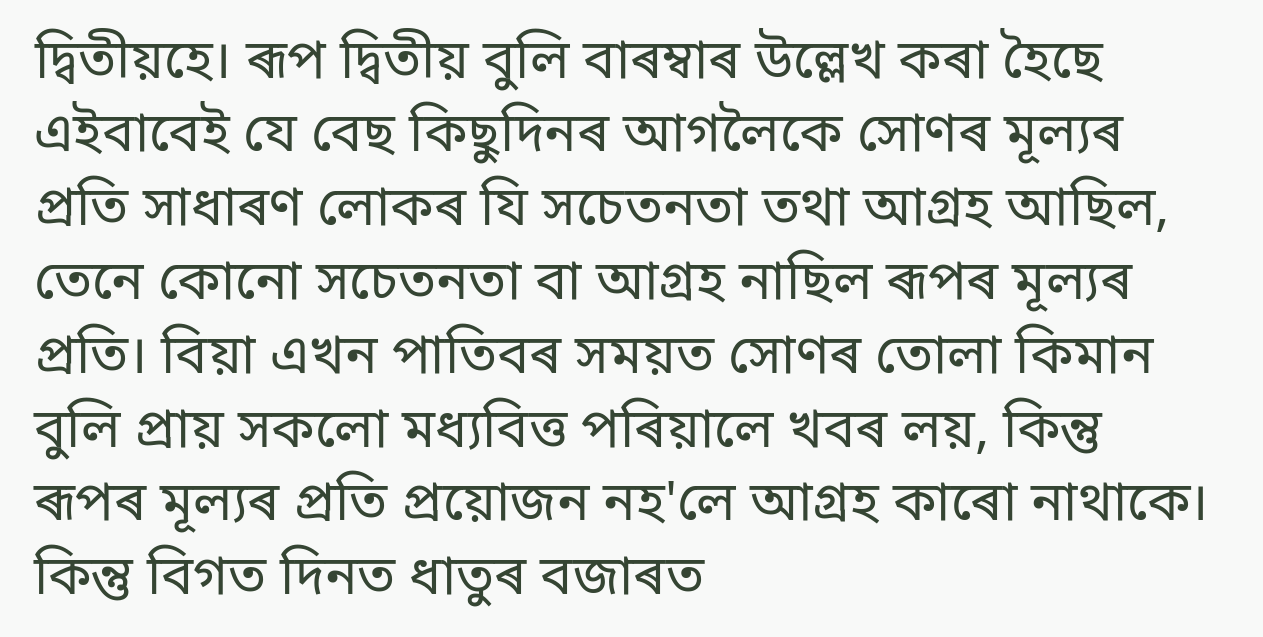দ্বিতীয়হে। ৰূপ দ্বিতীয় বুলি বাৰম্বাৰ উল্লেখ কৰা হৈছে এইবাবেই যে বেছ কিছুদিনৰ আগলৈকে সোণৰ মূল্যৰ প্ৰতি সাধাৰণ লোকৰ যি সচেতনতা তথা আগ্রহ আছিল, তেনে কোনো সচেতনতা বা আগ্রহ নাছিল ৰূপৰ মূল্যৰ প্ৰতি। বিয়া এখন পাতিবৰ সময়ত সোণৰ তোলা কিমান বুলি প্রায় সকলো মধ্যবিত্ত পৰিয়ালে খবৰ লয়, কিন্তু ৰূপৰ মূল্যৰ প্রতি প্রয়োজন নহ'লে আগ্রহ কাৰো নাথাকে। কিন্তু বিগত দিনত ধাতুৰ বজাৰত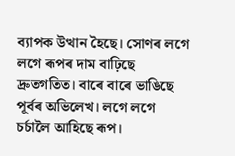ব্যাপক উত্থান হৈছে। সোণৰ লগে লগে ৰূপৰ দাম বাঢ়িছে দ্রুতগতিত। বাৰে বাৰে ভাঙিছে পূৰ্বৰ অভিলেখ। লগে লগে চর্চালৈ আহিছে ৰূপ।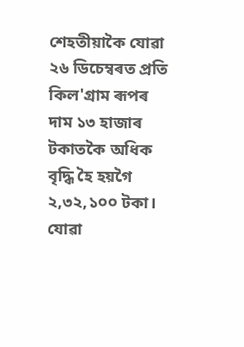শেহতীয়াকৈ যোৱা ২৬ ডিচেম্বৰত প্ৰতি কিল'গ্ৰাম ৰূপৰ দাম ১৩ হাজাৰ টকাতকৈ অধিক বৃদ্ধি হৈ হয়গৈ ২,৩২,১০০ টকা। যোৱা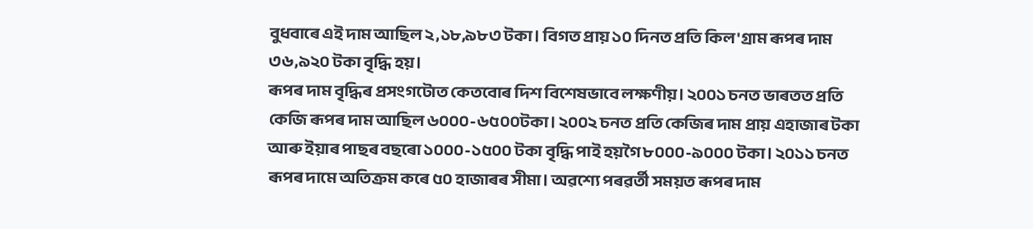বুধবাৰে এই দাম আছিল ২,১৮,৯৮৩ টকা। বিগত প্রায় ১০ দিনত প্রতি কিল'গ্ৰাম ৰূপৰ দাম ৩৬,৯২০ টকা বৃদ্ধি হয়।
ৰূপৰ দাম বৃদ্ধিৰ প্ৰসংগটোত কেতবোৰ দিশ বিশেষভাবে লক্ষণীয়। ২০০১ চনত ভাৰতত প্রতি কেজি ৰূপৰ দাম আছিল ৬০০০-৬৫০০টকা। ২০০২ চনত প্রতি কেজিৰ দাম প্রায় এহাজাৰ টকা আৰু ইয়াৰ পাছৰ বছৰো ১০০০-১৫০০ টকা বৃদ্ধি পাই হয়গৈ ৮০০০-৯০০০ টকা। ২০১১ চনত ৰূপৰ দামে অতিক্ৰম কৰে ৫০ হাজাৰৰ সীমা। অৱশ্যে পৰৱৰ্তী সময়ত ৰূপৰ দাম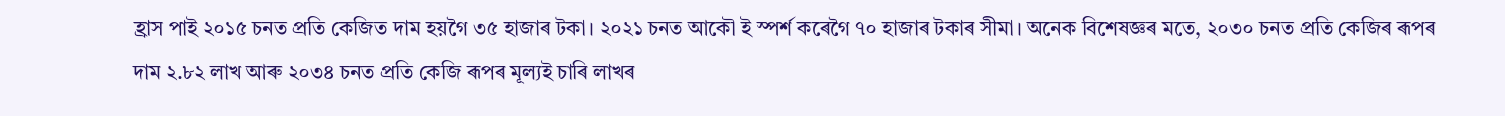হ্রাস পাই ২০১৫ চনত প্রতি কেজিত দাম হয়গৈ ৩৫ হাজাৰ টকা। ২০২১ চনত আকৌ ই স্পর্শ কৰেগৈ ৭০ হাজাৰ টকাৰ সীমা। অনেক বিশেষজ্ঞৰ মতে, ২০৩০ চনত প্রতি কেজিৰ ৰূপৰ দাম ২.৮২ লাখ আৰু ২০৩৪ চনত প্রতি কেজি ৰূপৰ মূল্যই চাৰি লাখৰ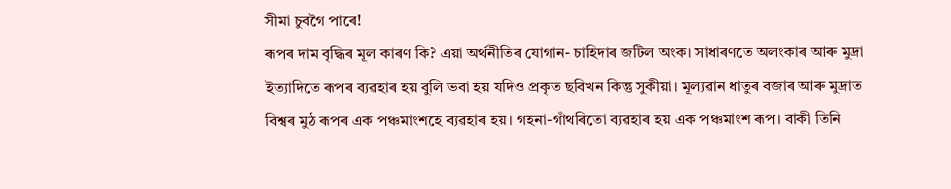সীমা চুবগৈ পাৰে!
ৰূপৰ দাম বৃদ্ধিৰ মূল কাৰণ কি? এয়া অর্থনীতিৰ যোগান- চাহিদাৰ জটিল অংক। সাধাৰণতে অলংকাৰ আৰু মুদ্রা ইত্যাদিতে ৰূপৰ ব্যৱহাৰ হয় বুলি ভবা হয় যদিও প্রকৃত ছবিখন কিন্তু সুকীয়া। মূল্যৱান ধাতুৰ বজাৰ আৰু মুদ্রাত বিশ্বৰ মুঠ ৰূপৰ এক পঞ্চমাংশহে ব্যৱহাৰ হয়। গহনা-গাঁথৰিতো ব্যৱহাৰ হয় এক পঞ্চমাংশ ৰূপ। বাকী তিনি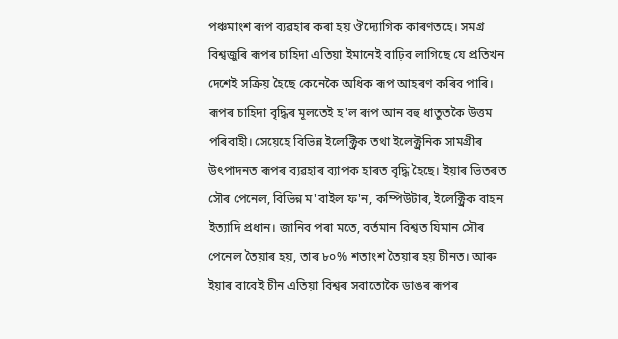পঞ্চমাংশ ৰূপ ব্যৱহাৰ কৰা হয় ঔদ্যোগিক কাৰণতহে। সমগ্র বিশ্বজুৰি ৰূপৰ চাহিদা এতিয়া ইমানেই বাঢ়িব লাগিছে যে প্রতিখন দেশেই সক্রিয় হৈছে কেনেকৈ অধিক ৰূপ আহৰণ কৰিব পাৰি। ৰূপৰ চাহিদা বৃদ্ধিৰ মূলতেই হ'ল ৰূপ আন বহু ধাতুতকৈ উত্তম পৰিবাহী। সেয়েহে বিভিন্ন ইলেক্ট্রিক তথা ইলেক্ট্রনিক সামগ্ৰীৰ উৎপাদনত ৰূপৰ ব্যৱহাৰ ব্যাপক হাৰত বৃদ্ধি হৈছে। ইয়াৰ ভিতৰত সৌৰ পেনেল, বিভিন্ন ম'বাইল ফ'ন, কম্পিউটাৰ, ইলেক্ট্রিক বাহন ইত্যাদি প্রধান। জানিব পৰা মতে, বর্তমান বিশ্বত যিমান সৌৰ পেনেল তৈয়াৰ হয়, তাৰ ৮০% শতাংশ তৈয়াৰ হয় চীনত। আৰু ইয়াৰ বাবেই চীন এতিয়া বিশ্বৰ সবাতোকৈ ডাঙৰ ৰূপৰ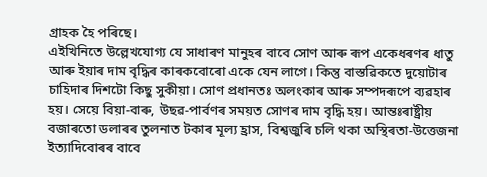গ্রাহক হৈ পৰিছে।
এইখিনিতে উল্লেখযোগ্য যে সাধাৰণ মানুহৰ বাবে সোণ আৰু ৰূপ একেধৰণৰ ধাতু আৰু ইয়াৰ দাম বৃদ্ধিৰ কাৰকবোৰো একে যেন লাগে। কিন্তু বাস্তৱিকতে দুয়োটাৰ চাহিদাৰ দিশটো কিছু সুকীয়া। সোণ প্রধানতঃ অলংকাৰ আৰু সম্পদৰূপে ব্যৱহাৰ হয়। সেয়ে বিয়া-বাৰু, উছৱ-পাৰ্বণৰ সময়ত সোণৰ দাম বৃদ্ধি হয়। আন্তঃৰাষ্ট্ৰীয় বজাৰতো ডলাৰৰ তুলনাত টকাৰ মূল্য হ্রাস, বিশ্বজুৰি চলি থকা অস্থিৰতা-উত্তেজনা ইত্যাদিবোৰৰ বাবে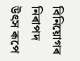বিনিয়োগৰ নিৰাপদ উৎস ৰূপে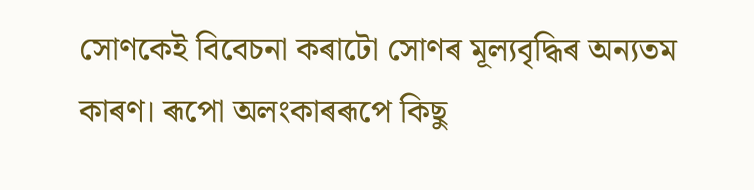সোণকেই বিবেচনা কৰাটো সোণৰ মূল্যবৃদ্ধিৰ অন্যতম কাৰণ। ৰূপো অলংকাৰৰূপে কিছু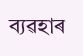ব্যৱহাৰ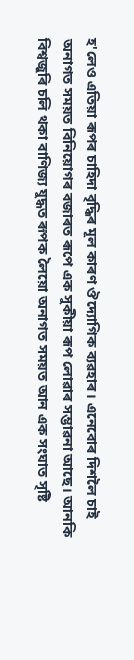হ'লেও এতিয়া ৰূপৰ চাহিদা বৃদ্ধিৰ মূল কাৰণ ঔদ্যোগিক ব্যৱহাৰ। এনেবোৰ দিশলৈ চাই অনাগত সময়ত বিনিয়োগৰ বজাৰত ৰূপে এক সুকীয়া ৰূপ লোৱাৰ সম্ভাৱনা আছে। আনকি বিশ্বজুৰি চলি থকা বাণিজ্য যুদ্ধত ৰূপক লৈয়ো অনাগত সময়ত আন এক সংঘাত সৃষ্টি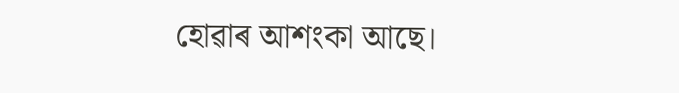হোৱাৰ আশংকা আছে।